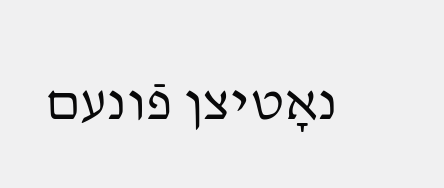נאָטיצן פֿונעם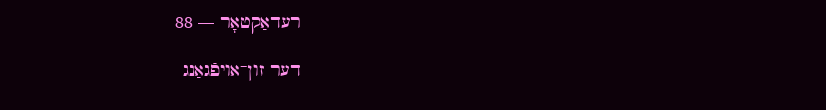רעדאַקטאָר — 88

דער זון־אויפֿגאַנג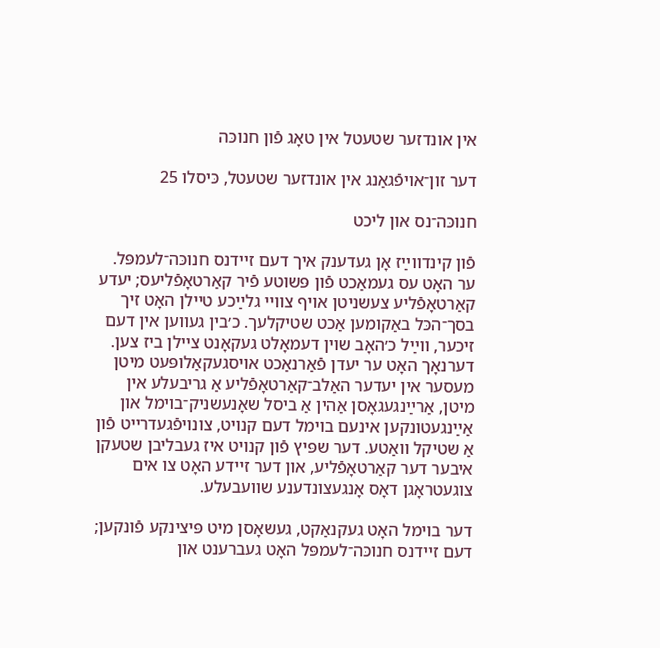אין אונדזער שטעטל אין טאָג פֿון חנוכּה

דער זון־אויפֿגאַנג אין אונדזער שטעטל, כּיסלו 25

חנוכּה־נס און ליכט

פֿון קינדווײַז אָן געדענק איך דעם זיידנס חנוכּה־לעמפּל. ער האָט עס געמאַכט פֿון פּשוטע פֿיר קאַרטאָפֿליעס; יעדע קאַרטאָפֿליע צעשניטן אויף צוויי גלײַכע טיילן האָט זיך בסך־הכּל באַקומען אַכט שטיקלעך. כ׳בין געווען אין דעם זיכער, ווײַל כ׳האָב שוין דעמאָלט געקאָנט ציילן ביז צען. דערנאָך האָט ער יעדן פֿאַרנאַכט אויסגעקאַלופּעט מיטן מעסער אין יעדער האַלב־קאַרטאָפֿליע אַ גריבעלע אין מיטן, אַרײַנגעגאָסן אַהין אַ ביסל שאָנעשניק־בוימל און אַײַנגעטונקען אינעם בוימל דעם קנויט, צונויפֿגעדרייט פֿון אַ שטיקל וואַטע. דער שפּיץ פֿון קנויט איז געבליבן שטעקן איבער דער קאַרטאָפֿליע, און דער זיידע האָט צו אים צוגעטראָגן דאָס אָנגעצונדענע שוועבעלע.

דער בוימל האָט געקנאַקט, געשאָסן מיט פּיצינקע פֿונקען; דעם זיידנס חנוכּה־לעמפּל האָט געברענט און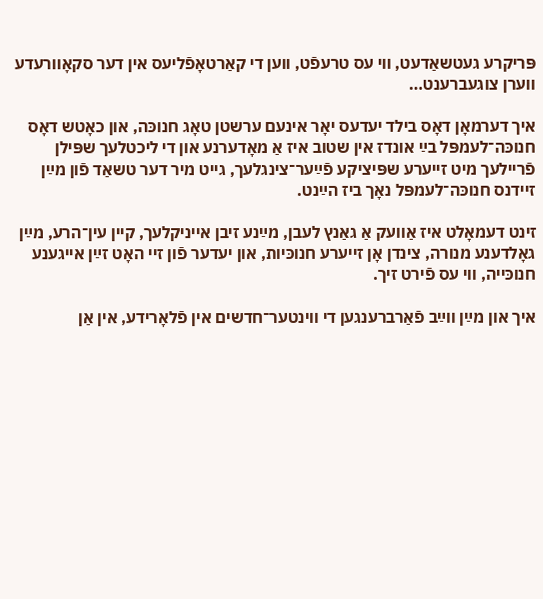פּריקרע געטשאַדעט, ווי עס טרעפֿט, ווען די קאַרטאָפֿליעס אין דער סקאָוורעדע ווערן צוגעברענט…

איך דערמאָן דאָס בילד יעדעס יאָר אינעם ערשטן טאָג חנוכּה, און כאָטש דאָס חנוכּה־לעמפּל בײַ אונדז אין שטוב איז אַ מאָדערנע און די ליכטלעך שפּילן פֿריילעך מיט זייערע שפּיציקע פֿײַער־צינגלעך, גייט מיר דער טשאַד פֿון מײַן זיידנס חנוכּה־לעמפּל נאָך ביז הײַנט.

זינט דעמאָלט איז אַוועק אַ גאַנץ לעבן, מײַנע זיבן אייניקלעך, קיין עין־הרע, מײַן גאָלדענע מנורה, צינדן אָן זייערע חנוכּיות, און יעדער פֿון זיי האָט זײַן אייגענע חנוכּייה, ווי עס פֿירט זיך.

איך און מײַן ווײַב פֿאַרברענגען די ווינטער־חדשים אין פֿלאָרידע, אין אַן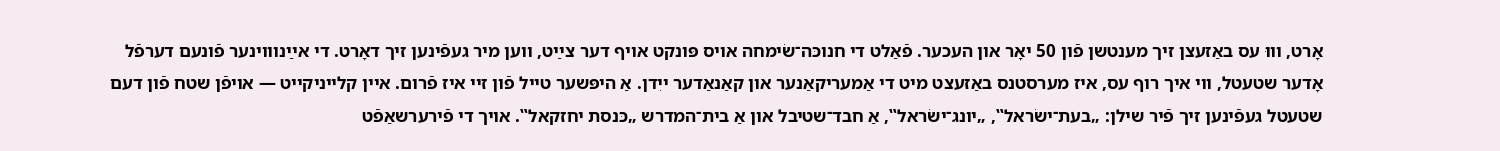אָרט, וווּ עס באַזעצן זיך מענטשן פֿון 50 יאָר און העכער. פֿאַלט די חנוכּה־שׂימחה אויס פּונקט אויף דער צײַט, ווען מיר געפֿינען זיך דאָרט. די אײַנוווינער פֿונעם דערפֿל אָדער שטעטל, ווי איך רוף עס, איז מערסטנס באַזעצט מיט די אַמעריקאַנער און קאַנאַדער ייִדן. אַ היפּשער טייל פֿון זיי איז פֿרום. איין קלייניקייט — אויפֿן שטח פֿון דעם שטעטל געפֿינען זיך פֿיר שילן: „בעת־ישׂראל‟, „יונג־ישׂראל‟, אַ חבד־שטיבל און אַ בית־המדרש „כּנסת יחזקאל‟. אויך די פֿירערשאַפֿט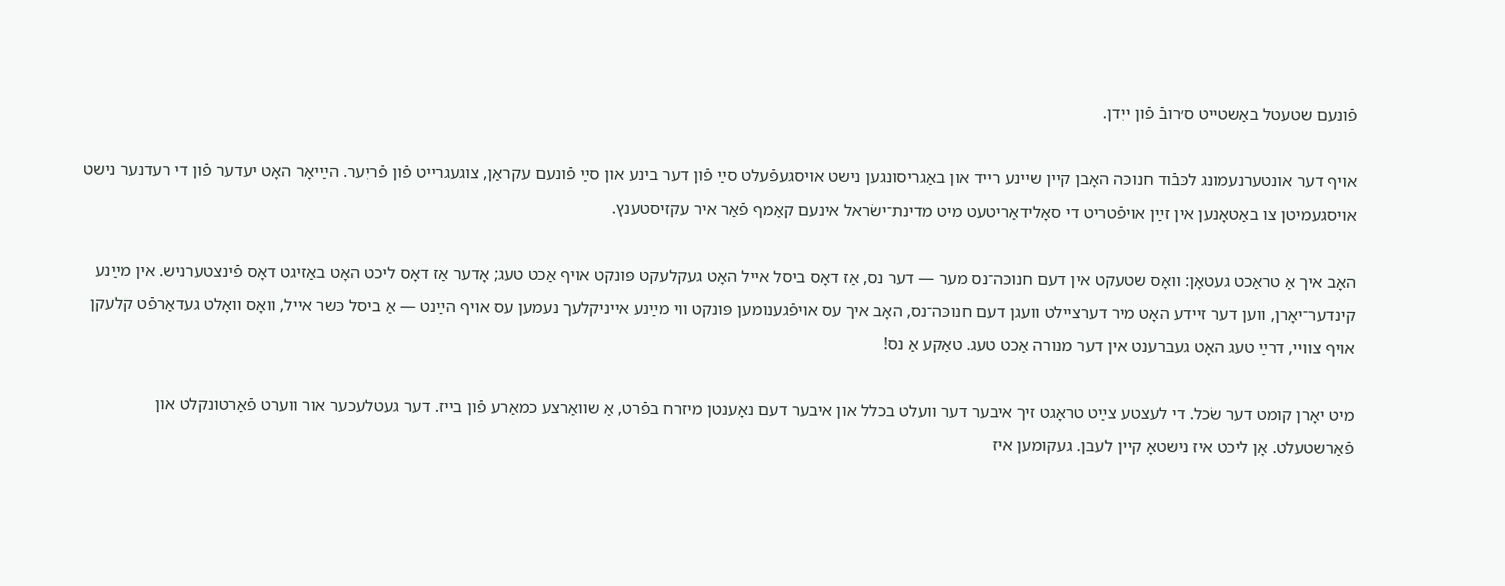פֿונעם שטעטל באַשטייט ס׳רובֿ פֿון ייִדן.

אויף דער אונטערנעמונג לכּבֿוד חנוכּה האָבן קיין שיינע רייד און באַגריסונגען נישט אויסגעפֿעלט סײַ פֿון דער בינע און סײַ פֿונעם עקראַן, צוגעגרייט פֿון פֿריִער. הײַיאָר האָט יעדער פֿון די רעדנער נישט אויסגעמיטן צו באַטאָנען אין זײַן אויפֿטריט די סאָלידאַריטעט מיט מדינת־ישׂראל אינעם קאַמף פֿאַר איר עקזיסטענץ.

האָב איך אַ טראַכט געטאָן: וואָס שטעקט אין דעם חנוכּה־נס מער — דער נס, אַז דאָס ביסל אייל האָט געקלעקט פּונקט אויף אַכט טעג; אָדער אַז דאָס ליכט האָט באַזיגט דאָס פֿינצטערניש. אין מײַנע קינדער־יאָרן, ווען דער זיידע האָט מיר דערציילט וועגן דעם חנוכּה־נס, האָב איך עס אויפֿגענומען פּונקט ווי מײַנע אייניקלעך נעמען עס אויף הײַנט — אַ ביסל כּשר אייל, וואָס וואָלט געדאַרפֿט קלעקן אויף צוויי, דרײַ טעג האָט געברענט אין דער מנורה אַכט טעג. טאַקע אַ נס!

מיט יאָרן קומט דער שׂכל. די לעצטע צײַט טראָגט זיך איבער דער וועלט בכלל און איבער דעם נאָענטן מיזרח בפֿרט, אַ שוואַרצע כמאַרע פֿון בייז. דער געטלעכער אור ווערט פֿאַרטונקלט און פֿאַרשטעלט. אָן ליכט איז נישטאָ קיין לעבן. געקומען איז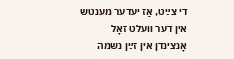די צײַט, אַז יעדער מענטש אין דער וועלט זאָל אָנצינדן אין זײַן נשמה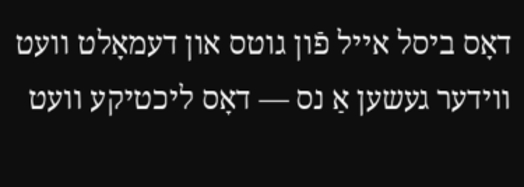דאָס ביסל אייל פֿון גוטס און דעמאָלט וועט ווידער געשען אַ נס — דאָס ליכטיקע וועט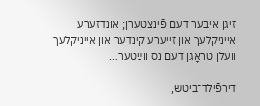זיגן איבער דעם פֿינצטערן; אונדזערע אייניקלעך און זייערע קינדער און אייניקלעך וועלן טראָגן דעם נס ווײַטער…

דירפֿילד־ביטש,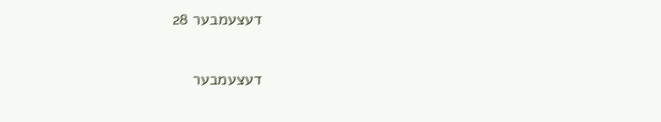דעצעמבער 28

דעצעמבער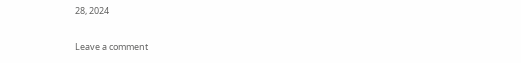28, 2024

Leave a comment